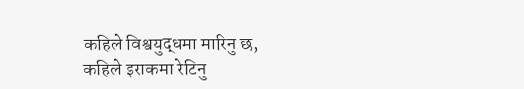कहिले विश्वयुद्धमा मारिनु छ,
कहिले इराकमा रेटिनु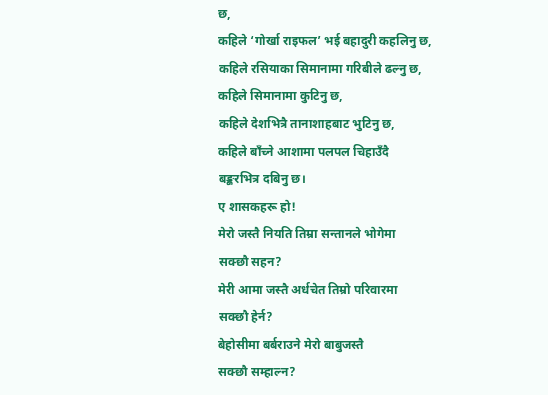छ,
कहिले ‘गोर्खा राइफल’ भई बहादुरी कहलिनु छ,
कहिले रसियाका सिमानामा गरिबीले ढल्नु छ,
कहिले सिमानामा कुटिनु छ,
कहिले देशभित्रै तानाशाहबाट भुटिनु छ,
कहिले बाँच्ने आशामा पलपल चिहाउँदै
बङ्करभित्र दबिनु छ।
ए शासकहरू हो!
मेरो जस्तै नियति तिम्रा सन्तानले भोगेमा
सक्छौ सहन?
मेरी आमा जस्तै अर्धचेत तिम्रो परिवारमा
सक्छौ हेर्न?
बेहोसीमा बर्बराउने मेरो बाबुजस्तै
सक्छौ सम्हाल्न?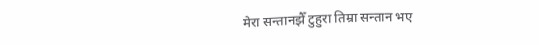मेरा सन्तानझैँ टुहुरा तिम्रा सन्तान भए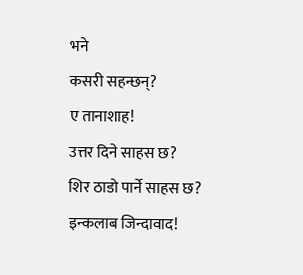भने
कसरी सहन्छन्?
ए तानाशाह!
उत्तर दिने साहस छ?
शिर ठाडो पार्ने साहस छ?
इन्कलाब जिन्दावाद!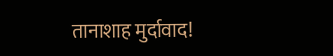तानाशाह मुर्दावाद!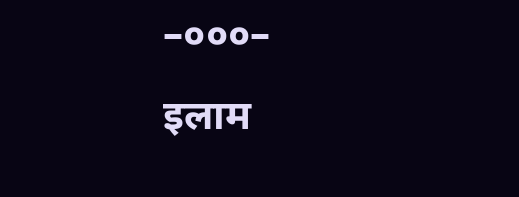–०००–
इलाम